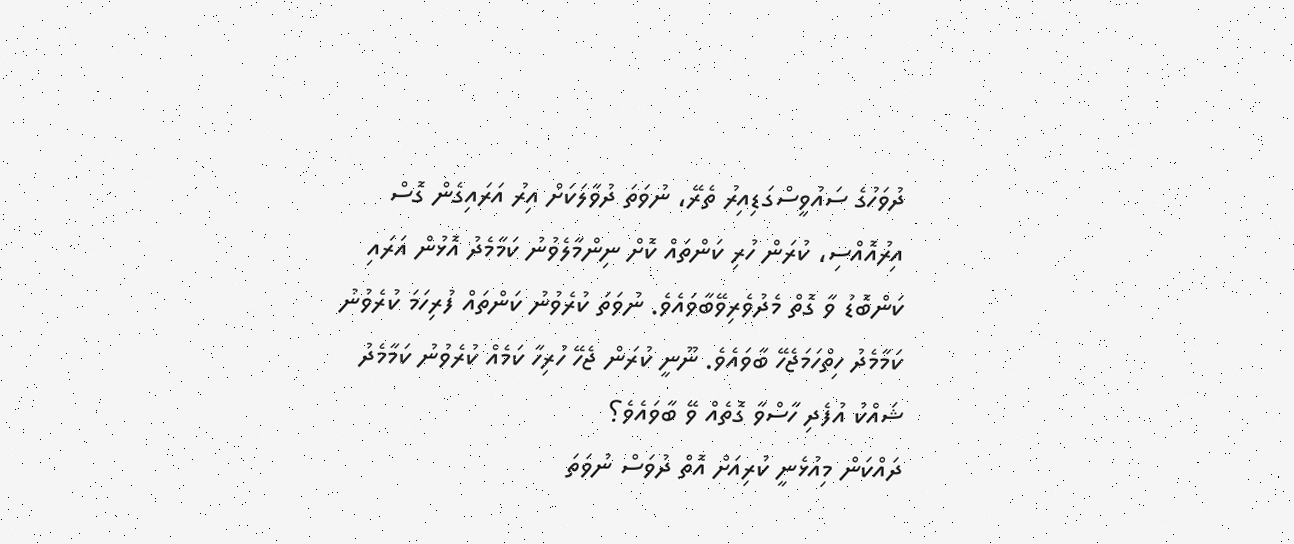ދުވަހުގެ ސައުވީސްގަޑިއިރު ތެރޭ، ނުވަތަ ދުވާލަކަށް އިރު އަރައިގެން ގޮސް އިރުއޮއްސި، ކުރަން ހުރި ކަންތައް ކޮށް ނިންމާލެވުނު ކަމާމެދު އޮޅުން އަރައި ކަންބޮޑު ވާ ގޮތް މެދުވެރިވޭބާވައެވެ. ނުވަތަ ކުރެވުނު ކަންތައް ފުރިހަމަ ކުރެވުނު ކަމާމެދު ހިތްހަމަޖެހޭ ބާވައެވެ. ނޫނީ ކުރަން ޖެހޭ ހުރިހާ ކަމެއް ކުރެވުނު ކަމާމެދު ޝައްކު އުފެދި ހާސްވާ ގޮތެއް ވޭ ބާވައެވެ؟
ދައްކަން މިއުޅެނީ ކުރިއަށް އޮތް ދުވަސް ނުވަތަ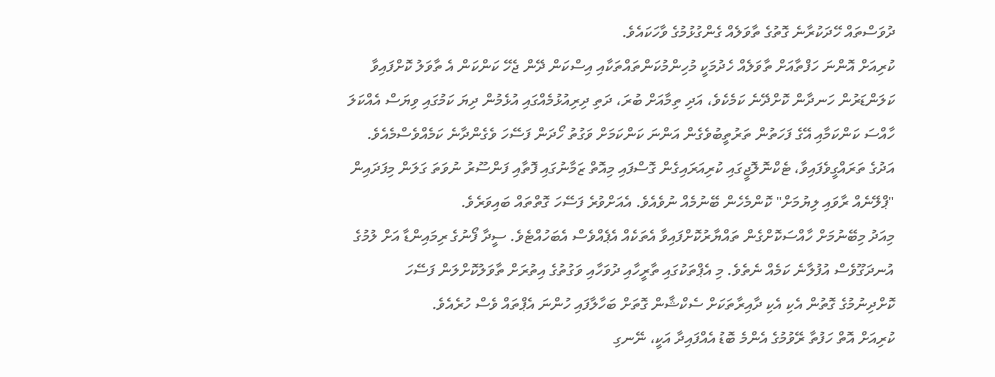ދުވަސްތައް ހޭދަކުރާނެ ގޮތުގެ ތާވަލެއް ގެންގުޅުމުގެ ވާހަކައެވެ.
ކުރިއަށް އޮންނަ ހަފްތާއަށް ތާވަލެއް ހެދުމަކީ މުހިންމުކަންތައްތަކާއި އިސްކަން ދޭން ޖެހޭ ކަންކަން އެ ތާވަލު ކޮށްފައިވާ ކަލަންޑަރުން ހަނދާން ކޮށްދޭނެ ކަމެކެވެ، އަދި ތިމާއަށް ބުރަ، ދަތި ދިރިއުޅުމެއްގައި އުޅެމުން ދިޔަ ކަމުގައި ވިޔަސް އެއްކަލަ ހާއްސަ ކަންކަމާއި އޭގެ ފަހަތުން ތަރުތީބުވެގެން އަންނަ ކަންކަމަށް ވަގުތު ހޯދަން ފަސޭހަ ވެގެންދާނެ ކަމެއްވެސްމެއެވެ.
އަދުގެ ތަރައްގީވެފައިވާ، ޓެކްނޮލޮޖީގައި ކުރިއަރައިގެން ގޮސްފައި މިއޮތް ޒަމާނުގައި ފޮތާއި ފަންސޫރު ނުވަތަ ގަލަން މިފަދައިން "ޕްލޭނެއް ރާވައި ލިޔުމަށް" ކޮންމެހެން ބޭނުމެއް ނުވެއެވެ. އެއަށްވުރެ ފަސޭހަ ގޮތްތައް ބައިވަރެވެ.
މިއަދު މިބޭނުމަށް ހާއްސަކޮށްގެން ތައްޔާރުކޮށްފައިވާ އެތަކެއް އެޕެއްވެސް އެބަހުއްޓެވެ. ސީދާ ފޯނުގެ ރިމައިންޑާ އަށް ލުމުގެ އުނދަގޫވެސް އުފުލާނެ ކަމެއް ނެތެވެ. މި އެޕްތަކުގައި ތާރީހާއި ދުވަހާއި ވަގުތުގެ އިތުރަށް ތާވަލުކޮށްލަން ފަސޭހަ ކޮށްދިނުމުގެ ގޮތުން އެކި އެކި ދާއިރާތަކަށް ސެކްޝާން ގޮތަށް ބަހާލާފައި ހުންނަ އެޕްތައް ވެސް ހުރެއެވެ.
ކުރިއަށް އޮތް ހަފުތާ ރޭވުމުގެ އެންމެ ބޮޑު އެއްފައިދާ އަކީ، ނޭނގި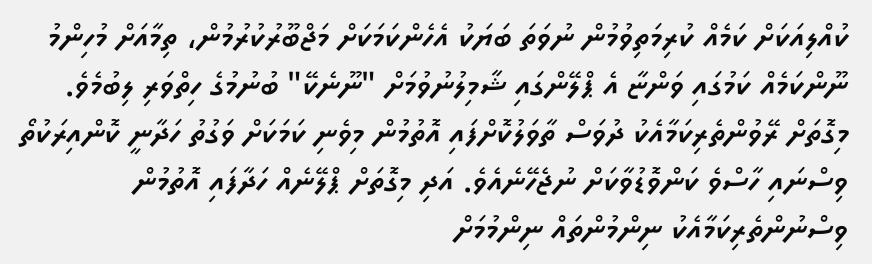ކުއްލިއަކަށް ކަމެއް ކުރިމަތިވުމުން ނުވަތަ ބަޔަކު އެހެންކަމަކަށް މަޖްބޫރުކުރުމުން، ތިމާއަށް މުހިންމު ނޫންކަމެއް ކަމުގައި ވަންޏާ އެ ޕްލޭންގައި ޝާމިލުނުވުމަށް "ނޫނެކޭ" ބުނުމުގެ ހިތްވަރި ލިބުމެވެ.
މިގޮތަށް ރޭވުންތެރިކަމާއެކު ދުވަސް ތާވަލުކޮށްފައި އޮތުމުން މިވެނި ކަމަކަށް ވަގުތު ހަދާނީ ކޮންއިރަކުތޯ ވިސްނައި ހާސްވެ ކަންވޮޑުވާކަށް ނުޖެހޭނެއެވެ. އަދި މިގޮތަށް ޕްލޭނެއް ހަދާފައި އޮތުމުން ވިސްނުންތެރިކަމާއެކު ނިންމުންތައް ނިންމުމަށް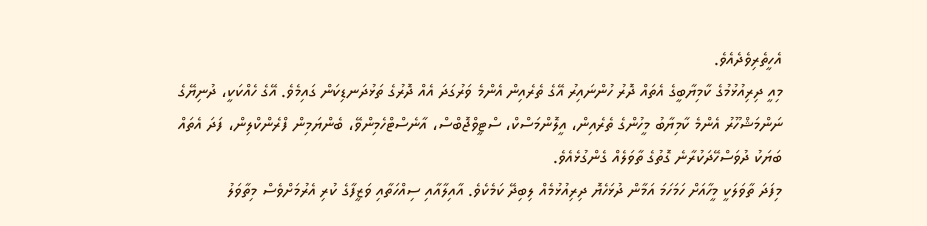އެހީތެރިވެދެއެވެ.
މިއީ ދިރިއުޅުމުގެ ކާމިޔާބީގެ އެތައް ދޮރު ހުންނައިރު އޭގެ ތެރެއިން އެންމެ ވަރުގަދަ އެއް ދޮރުގެ ތަޅުދަނޑިކަން ގައިމެވެ. އޭގެ ހެއްކަކީ، ދުނިޔޭގެ ނަންމަޝްހޫރު އެންމެ ކާމިޔާބު މީހުންގެ ތެރެއިން، އީލޮންމަސްކް، ސްޓީވްޖޮބްސް، އާނެސްޓްހެމިންވޭ، ބެންޔަމިން ފްރެންކްލިން، ފަދަ އެތައް ބަޔަކު ދުވަސްހޭދަކުރާނެ ގޮތުގެ ތާވަލެއް ގެންގުޅެއެވެ.
މިފަދަ ތާވަލަކީ މީހާއަށް ހަމަހަމަ އަމާން ދުޅަހެޔޮ ދިރިއުޅުމެއް ލިބިދޭ ކަމެކެވެ. އާއިލާއާއި ސިއްހަތާއި ވަޒީފާގެ ކުރި އެރުމަށްވެސް މިތާވަލު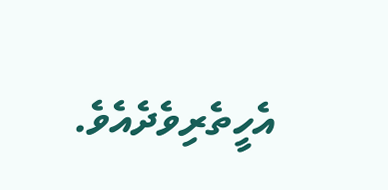އެހީތެރިވެދެއެވެ.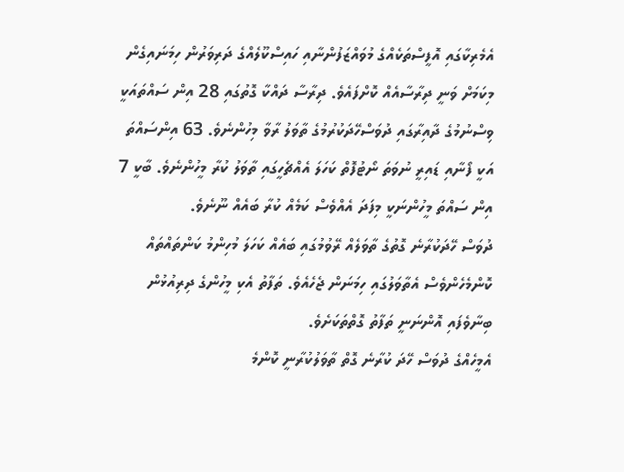އެމެރިކާގައި އޮފީސްތަކެއްގެ މުވައްޒަފުންނާއި ހައިސްކޫލެއްގެ ދަރިވަރުން ހިމަނައިގެން މިކަމަށް ވަނީ ދިރާސާއެއް ކޮށްފައެވެ. ދިރާސާ ދައްކާ ގޮތުގައި 28 އިން ސައްތައަކީ ވިސްނުމުގެ ދާއިރާގައި ދުވަސްހޭދަކުރުމުގެ ތާވަލު ރާވާ މިހުންނެވެ. 63 އިންސައްތަ އަކީ ފޯނާއި ޑައިރީ ނުވަތަ ނޯޓުފޮތް ކަހަލަ އެއްޗެހީގައި ތާވަލު ކުރާ މީހުންނެވެ. ބާކީ 7 އިން ސައްތަ މީހުންނަކީ މިފަދަ އެއްވެސް ކަމެއް ކުރާ ބައެއް ނޫނެވެ.
ދުވަސް ހޭދަކުރާނެ ގޮތުގެ ތާވަލެއް ރޭވުމުގައި ބައެއް ކަހަލަ މުހިންމު ކަންތައްތައް ކޮންމެހެންވެސް އެތާވަލުގައި ހިމަނަން ޖެހެއެވެ. ތަފާތު އެކި މީހުންގެ ދިރިއުޅުން ބިނާވެފައި އޮންނަނީ ތަފާތު ގޮތްތަކަށެވެ.
އެމީހެއްގެ ދުވަސް ހޭދަ ކުރާނެ ގޮތް ތާވަލުކުރާނީ ކޮންމެ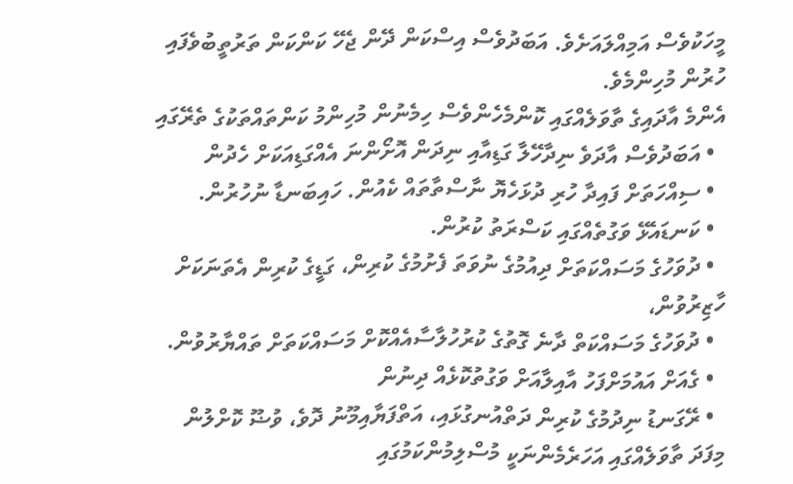މީހަކުވެސް އަމިއްލައަށެވެ. އަބަދުވެސް އިސްކަން ދޭން ޖެހޭ ކަންކަން ތަރުތީބުވެފައި ހުރުން މުހިންމެވެ.
އެންމެ އާދައިގެ ތާވަލެއްގައި ކޮންމެހެންވެސް ހިމެނުން މުހިންމު ކަންތައްތަކުގެ ތެރޭގައި
  • އަބަދުވެސް އާދަވެ ނިދާހޭލާ ގަޑިއާއި ނިދަން އޮށޯންނަ އެއްގަޑިއަކަށް ހެދުން
  • ސިއްހަތަށް ފައިދާ ހުރި ދުޅަހެޔޮ ނާސްތާތައް ކެއުން. ހައިބަނޑާ ނުހުރުން.
  • ކަނޑައެޅޭ ވަގުތެއްގައި ކަސްރަތު ކުރުން.
  • ދުވަހުގެ މަސައްކަތަށް ދިއުމުގެ ނުވަތަ ފެށުމުގެ ކުރިން، ގަޑީގެ ކުރިން އެތަނަކަށް ހާޒިރުވުން،
  • ދުވަހުގެ މަސައްކަތް ދާނެ ގޮތުގެ ކުރުހުލާސާއެއްކޮށް މަސައްކަތަށް ތައްޔާރުވުން.
  • ގެއަށް އައުމަށްފަހު އާއިލާއަށް ވަގުތުކޮޅެއް ދިނުން
  • ރޭގަނޑު ނިދުމުގެ ކުރިން ދަތްއުނގުޅައި، އަތްފަޔާއިމޫނު ދޮވެ، ވުޟޫ ކޮށްލުން
މިފަދަ ތާވަލެއްގައި އަހަރެމެންނަކީ މުސްލިމުންކަމުގައި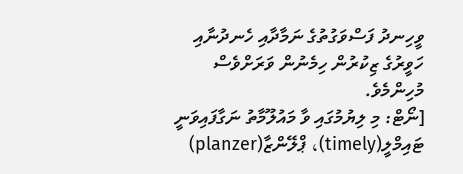ވީހިނދު ފަސްވަގުތުގެ ނަމާދާއި ހެނދުނާއި ހަވީރުގެ ޒިކުރުން ހިމެނުން ވަރަށްވެސް މުހިންމެވެ.
[ނޯޓް: މި ލިޔުމުގައި ވާ މައުލޫމާތު ނަގާފައިވަނީ ޓައިމްލީ(timely)، ޕްލޭންޒާ(planzer)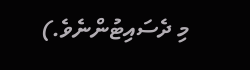މި ދެސައިޓުންނެވެ.)